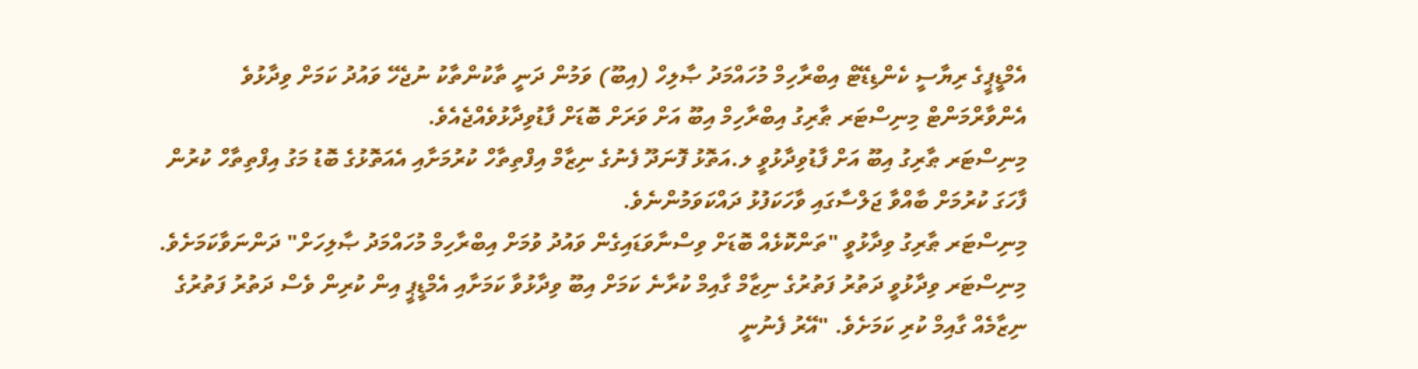އެމްޑީޕީގެ ރިޔާސީ ކެންޑިޑޭޓް އިބްރާހިމް މުހައްމަދު ޞާލިހް (އިބޫ) ވަމުން ދަނީ ތާކުންތާކު ނުޖެހޭ ވައުދު ކަމަށް ވިދާޅުވެ އެންވާރްމަންޓް މިނިސްޓަރ ޠާރިގު އިބްރާހިމް އިބޫ އަށް ވަރަށް ބޮޑަށް ފާޑުވިދާޅުވެއްޖެއެވެ.
މިނިސްޓަރ ޠާރިގު އިބޫ އަށް ފާޑުވިދާޅުވީ ލ.އަތޮޅު ފޮނަދޫ ފެނުގެ ނިޒާމް އިފްތިތާހް ކުރުމަށާއި އެއަތޮޅުގެ ބޮޑު މަގު އިފްތިތާހް ކުރުން ފާހަގަ ކުރުމަށް ބާއްވާ ޖަލްސާގައި ވާހަކަފުޅު ދައްކަވަމުންނެވެ.
މިނިސްޓަރ ޠާރިގު ވިދާޅުވީ "ތަންކޮޅެއް ބޮޑަށް ވިސްނާވަޑައިގެން ވައުދު ވުމަށް އިބްރާހިމް މުހައްމަދު ޞާލިހަށް" ދަންނަވާކަމަށެވެ.
މިނިސްޓަރ ވިދާޅުވީ ދަތުރު ފަތުރުގެ ނިޒާމް ގާއިމް ކުރާނެ ކަމަށް އިބޫ ވިދާޅުވާ ކަމަށާއި އެމްޑީޕީ އިން ކުރިން ވެސް ދަތުރު ފަތުރުގެ ނިޒާމެއް ގާއިމް ކުރި ކަމަށެވެ. "އޭރު ފެނުނީ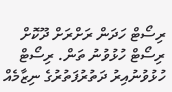ރިސޯޓް ހަދަން ރަށްރަށް ދޫކޮށް ރިސޯޓް ހުޅުވުނު ތަން. ރިސޯޓް ހުޅުވުނުއިރު ދަތުރުފަތުރުގެ ނިޒާމެއް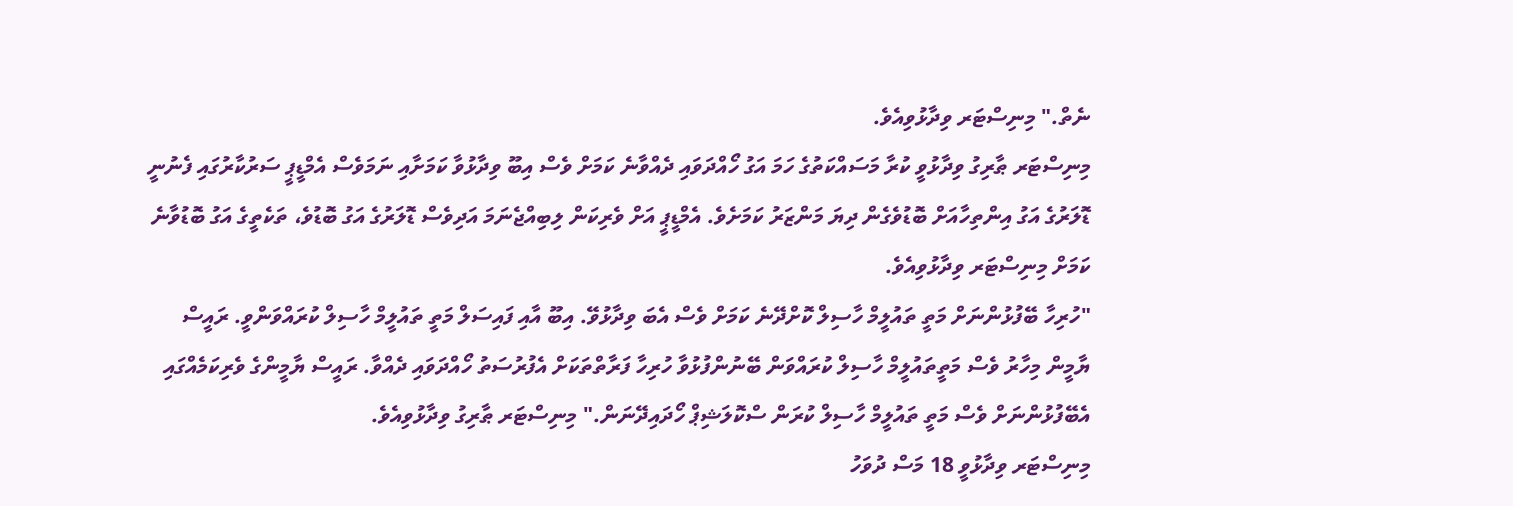ނެތް." މިނިސްޓަރ ވިދާޅުވިއެވެ.
މިނިސްޓަރ ޠާރިގު ވިދާޅުވީ ކުރާ މަސައްކަތުގެ ހަމަ އަގު ހޯއްދަވައި ދެއްވާނެ ކަމަށް ވެސް އިބޫ ވިދާޅުވާ ކަމަށާއި ނަމަވެސް އެމްޑީޕީ ސަރުކާރުގައި ފެނުނީ ޑޮލަރުގެ އަގު އިންތިހާއަށް ބޮޑުވެގެން ދިޔަ މަންޒަރު ކަމަށެވެ. އެމްޑީޕީ އަށް ވެރިކަން ލިބިއްޖެނަމަ އަދިވެސް ޑޮލަރުގެ އަގު ބޮޑުވެ، ތަކެތީގެ އަގު ބޮޑުވާނެ ކަމަށް މިނިސްޓަރ ވިދާޅުވިއެވެ.
"ހުރިހާ ބޭފުޅުންނަށް މަތީ ތައުލީމް ހާސިލް ކޮށްދޭނެ ކަމަށް ވެސް އެބަ ވިދާޅުވޭ. އިބޫ އާއި ފައިސަލް މަތީ ތައުލީމް ހާސިލް ކުރައްވަންވީ. ރައީސް ޔާމީން މިހާރު ވެސް މަތީތައުލީމް ހާސިލް ކުރައްވަން ބޭނުންފުޅުވާ ހުރިހާ ފަރާތްތަކަށް އެފުރުސަތު ހޯއްދަވައި ދެއްވާ. ރައީސް ޔާމީންގެ ވެރިކަމެއްގައި އެބޭފުޅުންނަށް ވެސް މަތީ ތައުލީމް ހާސިލް ކުރަން ސްކޮލަޝިޕް ހޯދައިދޭނަން." މިނިސްޓަރ ޠާރިގު ވިދާޅުވިއެވެ.
މިނިސްޓަރ ވިދާޅުވީ 18 މަސް ދުވަހު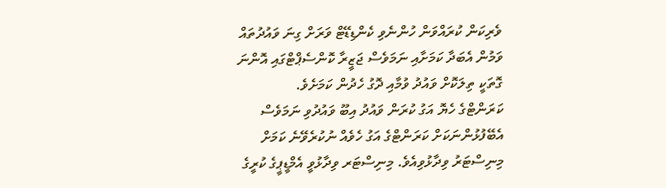ވެރިކަން ކުރައްވަން ހުންނެވި ކެންޑިޑޭޓް ވަރަށް ގިނަ ވައުދުތައް ވަމުން އެބަދާ ކަމަށާއި ނަމަވެސް ޖަޒީރާ ކޮންސެޕްޓްގައި އޮންނަ ގޮތަކީ ތިލަކޮށް ވައުދު ވުމާއި ދޮގު ހެދުން ކަމަށެވެ.
ކަރަންޓްގެ ހެޔޮ އަގު ކުރަން ވައުދު އިބޫ ވައުދުވި ނަމަވެސް އެބޭފުޅުންނަކަށް ކަރަންޓްގެ އަގު ހެވެއް ނުކުރެވޭނެ ކަމަށް މިނިސްޓަރު ވިދާޅުވިއެވެ. މިނިސްޓަރ ވިދާޅުވީ އެމްޑީޕީގެ ކުރީގެ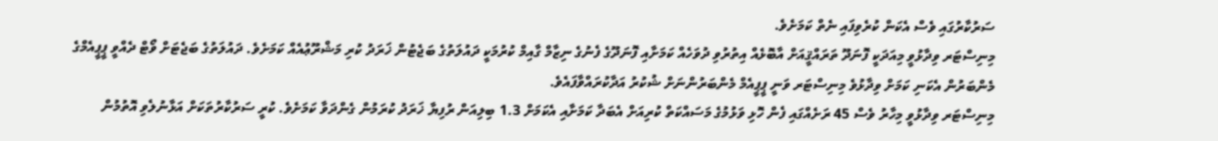ސަރުކާރުގައި ވެސް އެކަން ކުރެވިފައި ނެތް ކަމަށެވެ.
މިނިސްޓަރ ވިދާޅުވީ މިއަދަކީ ފޮނަދޫ ތަރައްޤީއަށް އާބޮޅެއް އިތުރުވި ދުވަހެއް ކަމަށާއި ފޮނަދޫގެ ފެނުގެ ނިޒާމް ގާއިމް ކުރުމަކީ ދައުލަތުގެ ބަޖެޓުން ޚަރަދު ކުރި މަޝްރޫޢުއެއް ކަމަށެވެ. ދައުލަތުގެ ބަޖެޓަށް ވޯޓް ދެއްވީ ޕީޕީއެމްގެ މެންބަރުން އެކަނި ކަމަށް ވިދާޅުވެ މިނިސްޓަރ ވަނީ ޕީޕީއެމް މެންބަރުންނަށް ޝުކުރު އަދާކުރައްވާފައެވެ.
މިނިސްޓަރ ވިދާޅުވީ މިހާރު ވެސް 45 ރަށެއްގައި ފެން ހޮޅި ވަޅުމުގެ މަސައްކަތް ކުރިއަށް އެބަދާ ކަމަށާއި އެކަމަށް 1.3 ބިލިއަން ރުފިޔާ ޚަރަދު ކުރަމުން ގެންދަވާ ކަމަށެވެ. ކުރީ ސަރުކާރުތަކަށް އަޅާނުލެވި އޮތުމުން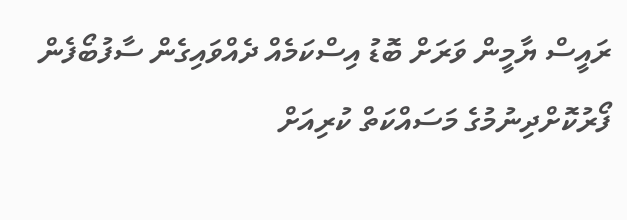ރައީސް ޔާމީން ވަރަށް ބޮޑު އިސްކަމެއް ދެއްވައިގެން ސާފުބޯފެން ފޯރުކޮށްދިނުމުގެ މަސައްކަތް ކުރިއަށް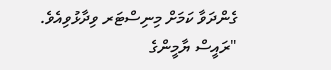ގެންދަވާ ކަމަށް މިނިސްޓަރ ވިދާޅުވިއެވެ.
"ރައީސް ޔާމީންގެ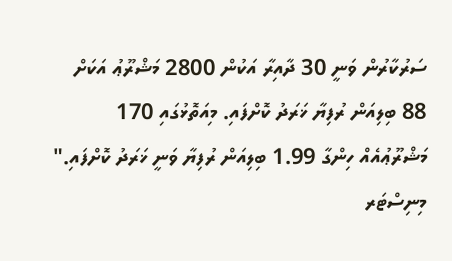ސަރުކާރުން ވަނީ 30 ދާއިރާ އަކުން 2800 މަޝްރޫޢު އަކަށް 88 ބިލިއަން ރުފިޔާ ޚަރަދު ކޮށްފައި. މިއަތޮޅުގައި 170 މަޝްރޫޢުއެއް ހިންގާ 1.99 ބިލިއަން ރުފިޔާ ވަނީ ޚަރަދު ކޮށްފައި." މިނިސްޓަރ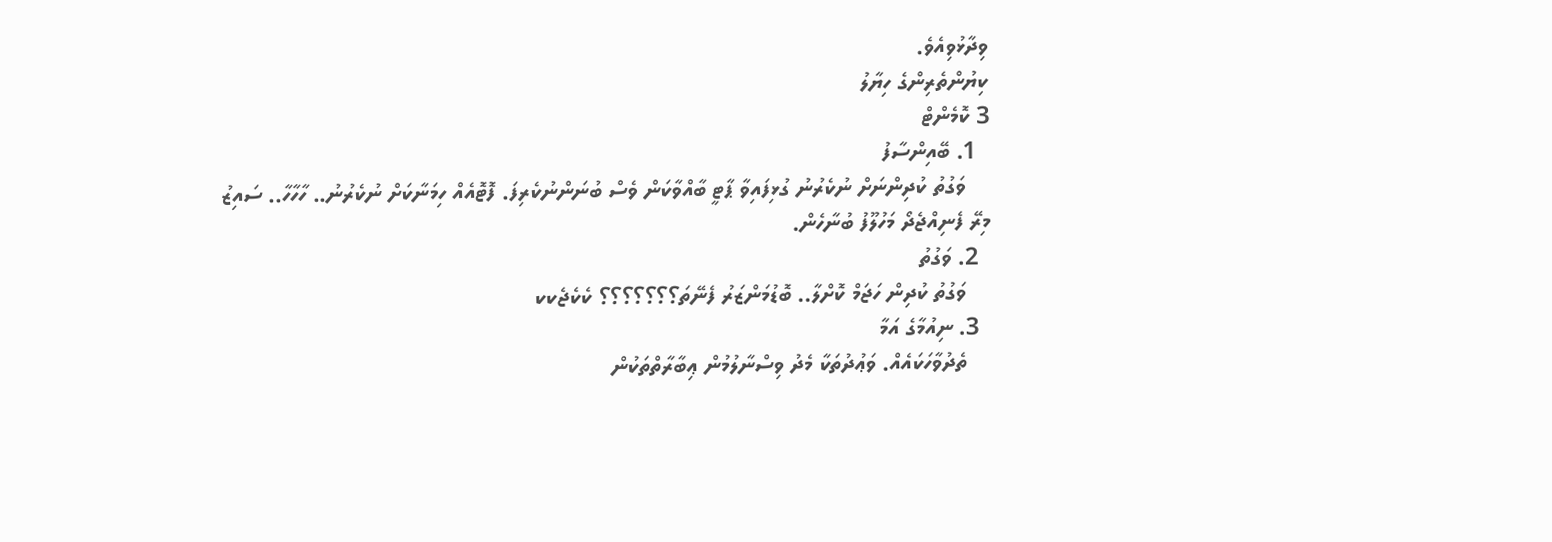ވިދާޅުވިއެވެ.
ކިޔުންތެރިންގެ ހިޔާލު
3 ކޮމެންޓް
  1. ބޭއިންސާފު
    ވަގުތު ކުދިންނަށް ނުކެރުނު ގުޅިފައިވާ ޕާޓީ ބާއްވާކަން ވެސް ބުނަންނުކެރިފަ. ފޮޓޮއެއް ހިމަނާކަށް ނުކެރުނު.. ހާހާހާ.. ސައިޒު މިރޭ ފެނިއްޖެދޯ މަހުލޫފު ބުނާހެން.
  2. ވަގުތު
    ވަގުތު ކުދިން ހަޖަމް ކޮށްލާ.. ބޮޑުމަންޒަރު ފެނޭތަ؟؟؟؟؟؟؟ ކެކެޖެކކ
  3. ނިއުމާގެ އަމާ
    ތެދުވާހަކައެއް. ވަޢުދުތަކާ މެދު ވިސްނާލުމުން ޢިބާރާތްތަކުން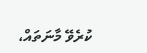ކުރެވޭ މާނަތައް،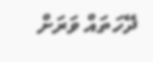ދޭހަތައް ވަރަށް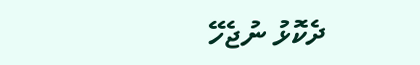ދެކޮޅު ނުޖެހޭ